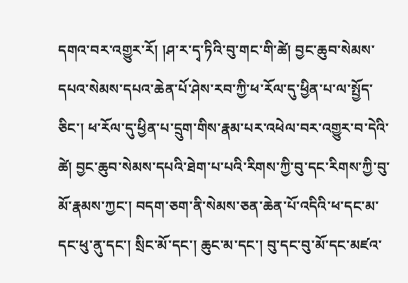དགའ་བར་འགྱུར་རོ། །ཤ་ར་དྭ་ཏིའི་བུ་གང་གི་ཚེ། བྱང་ཆུབ་སེམས་དཔའ་སེམས་དཔའ་ཆེན་པོ་ཤེས་རབ་ཀྱི་ཕ་རོལ་དུ་ཕྱིན་པ་ལ་སྤྱོད་ཅིང་། ཕ་རོལ་དུ་ཕྱིན་པ་དྲུག་གིས་རྣམ་པར་འཕེལ་བར་འགྱུར་བ་དེའི་ཚེ། བྱང་ཆུབ་སེམས་དཔའི་ཐེག་པ་པའི་རིགས་ཀྱི་བུ་དང་རིགས་ཀྱི་བུ་མོ་རྣམས་ཀྱང་། བདག་ཅག་ནི་སེམས་ཅན་ཆེན་པོ་འདིའི་ཕ་དང་མ་དང་ཕུ་ནུ་དང་། སྲིང་མོ་དང་། ཆུང་མ་དང་། བུ་དང་བུ་མོ་དང་མཛའ་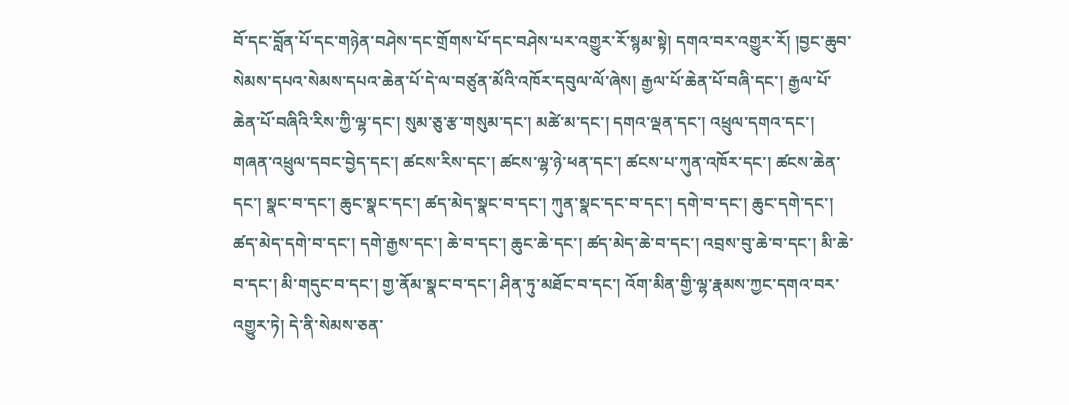བོ་དང་བློན་པོ་དང་གཉེན་བཤེས་དང་གྲོགས་པོ་དང་བཤེས་པར་འགྱུར་རོ་སྙམ་སྟེ། དགའ་བར་འགྱུར་རོ། །བྱང་ཆུབ་སེམས་དཔའ་སེམས་དཔའ་ཆེན་པོ་དེ་ལ་བཙུན་མོའི་འཁོར་དབུལ་ལོ་ཞེས། རྒྱལ་པོ་ཆེན་པོ་བཞི་དང་། རྒྱལ་པོ་ཆེན་པོ་བཞིའི་རིས་ཀྱི་ལྷ་དང་། སུམ་ཅུ་རྩ་གསུམ་དང་། མཚེ་མ་དང་། དགའ་ལྡན་དང་། འཕྲུལ་དགའ་དང་། གཞན་འཕྲུལ་དབང་བྱེད་དང་། ཚངས་རིས་དང་། ཚངས་ལྷ་ཉེ་ཕན་དང་། ཚངས་པ་ཀུན་འཁོར་དང་། ཚངས་ཆེན་དང་། སྣང་བ་དང་། ཆུང་སྣང་དང་། ཚད་མེད་སྣང་བ་དང་། ཀུན་སྣང་དང་བ་དང་། དགེ་བ་དང་། ཆུང་དགེ་དང་། ཚད་མེད་དགེ་བ་དང་། དགེ་རྒྱས་དང་། ཆེ་བ་དང་། ཆུང་ཆེ་དང་། ཚད་མེད་ཆེ་བ་དང་། འབྲས་བུ་ཆེ་བ་དང་། མི་ཆེ་བ་དང་། མི་གདུང་བ་དང་། གྱ་ནོམ་སྣང་བ་དང་། ཤིན་ཏུ་མཐོང་བ་དང་། འོག་མིན་གྱི་ལྷ་རྣམས་ཀྱང་དགའ་བར་འགྱུར་ཏེ། དེ་ནི་སེམས་ཅན་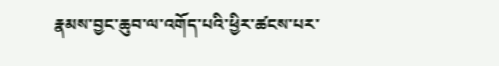རྣམས་བྱང་ཆུབ་ལ་འགོད་པའི་ཕྱིར་ཚངས་པར་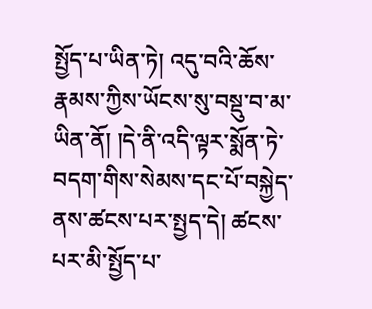སྤྱོད་པ་ཡིན་ཏེ། འདུ་བའི་ཆོས་རྣམས་ཀྱིས་ཡོངས་སུ་བསྡུ་བ་མ་ཡིན་ནོ། །དེ་ནི་འདི་ལྟར་སྨོན་ཏེ་བདག་གིས་སེམས་དང་པོ་བསྐྱེད་ནས་ཚངས་པར་སྤྱད་དེ། ཚངས་པར་མི་སྤྱོད་པ་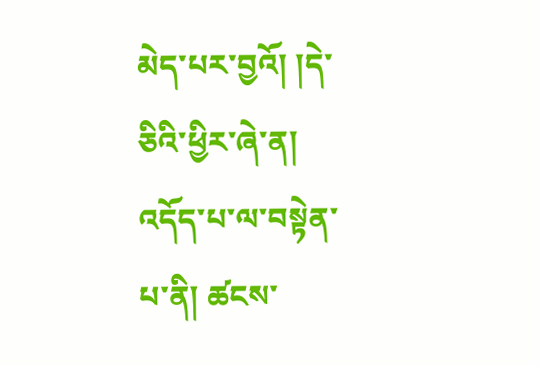མེད་པར་བྱའོ། །དེ་ཅིའི་ཕྱིར་ཞེ་ན། འདོད་པ་ལ་བསྟེན་པ་ནི། ཚངས་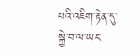པའི་འཇིག་རྟེན་དུ་སྐྱེ་བ་ལ་ཡང་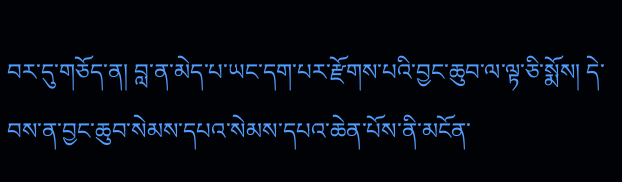བར་དུ་གཅོད་ན། བླ་ན་མེད་པ་ཡང་དག་པར་རྫོགས་པའི་བྱང་ཆུབ་ལ་ལྟ་ཅི་སྨོས། དེ་བས་ན་བྱང་ཆུབ་སེམས་དཔའ་སེམས་དཔའ་ཆེན་པོས་ནི་མངོན་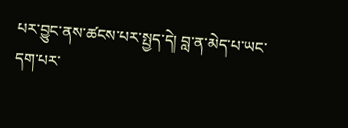པར་བྱུང་ནས་ཚངས་པར་སྤྱད་དེ། བླ་ན་མེད་པ་ཡང་དག་པར་